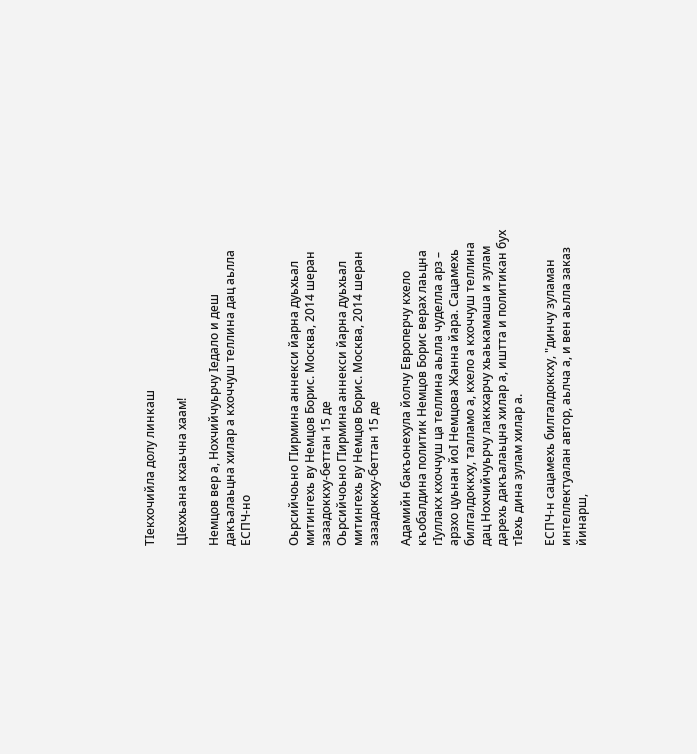ТIекхочийла долу линкаш

ЦIеххьана кхаьчна хаам!

Немцов вер а, Нохчийчуьрчу Iедало и деш дакъалаьцна хилар а кхоччуш теллина дац аьлла ЕСПЧ-но


Оьрсийчоьно ГIирмина аннекси йарна дуьхьал митингехь ву Немцов Борис. Москва, 2014 шеран зазадоккху-беттан 15 де
Оьрсийчоьно ГIирмина аннекси йарна дуьхьал митингехь ву Немцов Борис. Москва, 2014 шеран зазадоккху-беттан 15 де

Адамийн бакъонехула йолчу Европерчу кхело къобалдина политик Немцов Борис верах лаьцна гIуллакх кхоччуш ца теллина аьлла чуделла арз – арзхо цуьнан йоI Немцова Жанна йара. Сацамехь билгалдоккху, талламо а, кхело а кхоччуш теллина дац Нохчийчуьрчу лаккхарчу хьаькамаша и зулам дарехь дакъалаьцна хилар а, иштта и политикан бух тIехь дина зулам хилар а.

ЕСПЧ-н сацамехь билгалдоккху, "динчу зуламан интеллектуалан автор, аьлча а, и вен аьлла заказ йинарш,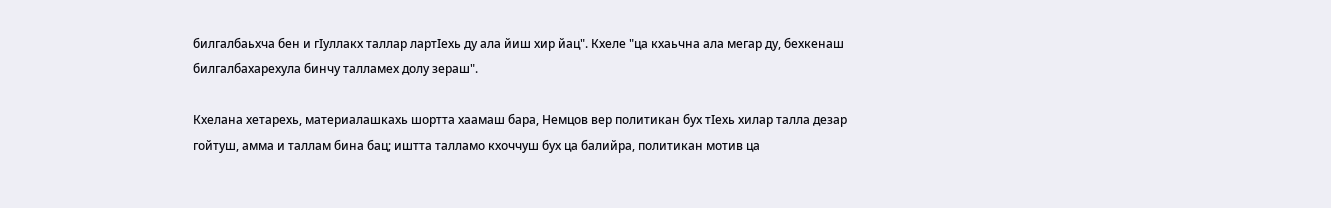билгалбаьхча бен и гIуллакх таллар лартIехь ду ала йиш хир йац". Кхеле "ца кхаьчна ала мегар ду, бехкенаш билгалбахарехула бинчу талламех долу зераш".

Кхелана хетарехь, материалашкахь шортта хаамаш бара, Немцов вер политикан бух тIехь хилар талла дезар гойтуш, амма и таллам бина бац; иштта талламо кхоччуш бух ца балийра, политикан мотив ца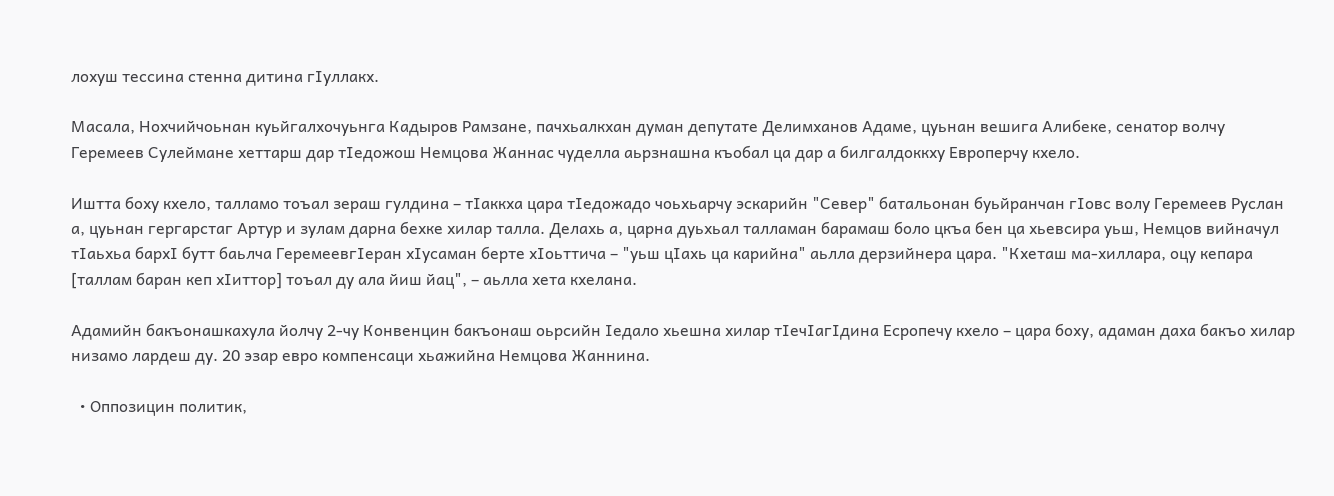лохуш тессина стенна дитина гIуллакх.

Масала, Нохчийчоьнан куьйгалхочуьнга Кадыров Рамзане, пачхьалкхан думан депутате Делимханов Адаме, цуьнан вешига Алибеке, сенатор волчу Геремеев Сулеймане хеттарш дар тIедожош Немцова Жаннас чуделла аьрзнашна къобал ца дар а билгалдоккху Европерчу кхело.

Иштта боху кхело, талламо тоъал зераш гулдина – тIаккха цара тIедожадо чоьхьарчу эскарийн "Север" батальонан буьйранчан гIовс волу Геремеев Руслан а, цуьнан гергарстаг Артур и зулам дарна бехке хилар талла. Делахь а, царна дуьхьал талламан барамаш боло цкъа бен ца хьевсира уьш, Немцов вийначул тIаьхьа бархI бутт баьлча ГеремеевгIеран хIусаман берте хIоьттича – "уьш цIахь ца карийна" аьлла дерзийнера цара. "Кхеташ ма-хиллара, оцу кепара [таллам баран кеп хIиттор] тоъал ду ала йиш йац", – аьлла хета кхелана.

Адамийн бакъонашкахула йолчу 2-чу Конвенцин бакъонаш оьрсийн Iедало хьешна хилар тIечIагIдина Есропечу кхело – цара боху, адаман даха бакъо хилар низамо лардеш ду. 20 эзар евро компенсаци хьажийна Немцова Жаннина.

  • Оппозицин политик,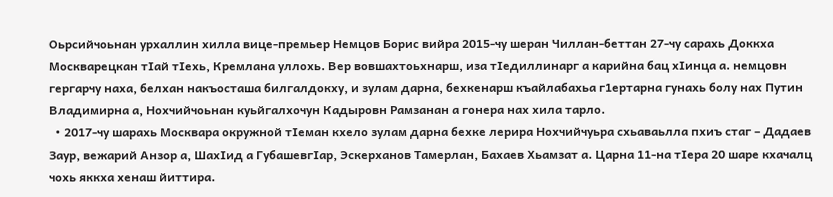Оьрсийчоьнан урхаллин хилла вице-премьер Немцов Борис вийра 2015-чу шеран Чиллан-беттан 27-чу сарахь Доккха Москварецкан тIай тIехь, Кремлана уллохь. Вер вовшахтоьхнарш, иза тIедиллинарг а карийна бац хIинца а. немцовн гергарчу наха, белхан накъосташа билгалдокху, и зулам дарна, бехкенарш къайлабахьа г1ертарна гунахь болу нах Путин Владимирна а, Нохчийчоьнан куьйгалхочун Кадыровн Рамзанан а гонера нах хила тарло.
  • 2017-чу шарахь Москвара окружной тIеман кхело зулам дарна бехке лерира Нохчийчуьра схьаваьлла пхиъ стаг – Дадаев Заур, вежарий Анзор а, ШахIид а ГубашевгIар, Эскерханов Тамерлан, Бахаев Хьамзат а. Царна 11-на тIера 20 шаре кхачалц чохь яккха хенаш йиттира.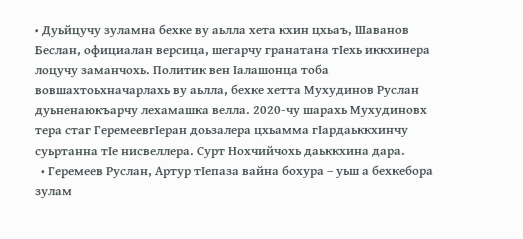• Дуьйцучу зуламна бехке ву аьлла хета кхин цхьаъ, Шаванов Беслан, официалан версица, шегарчу гранатана тIехь иккхинера лоцучу заманчохь. Политик вен Iалашонца тоба вовшахтоьхначарлахь ву аьлла, бехке хетта Мухудинов Руслан дуьненаюкъарчу лехамашка велла. 2020-чу шарахь Мухудиновх тера стаг ГеремеевгIеран доьзалера цхьамма гIардаьккхинчу суьртанна тIе нисвеллера. Сурт Нохчийчохь даьккхина дара.
  • Геремеев Руслан, Артур тIепаза вайна бохура – уьш а бехкебора зулам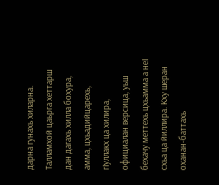дарна гунахь хиларна. Талламхой цаьрга хеттарш дан дагахь хилла бохура, амма, цхьадийцарехь, гIуллакх ца хилира, официалан версица, уьш бехачу меттехь цхьамма а неI схьа ца йиллира. Кху шеран оханан-баттахь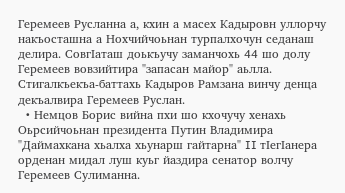Геремеев Русланна а, кхин а масех Кадыровн уллорчу накъосташна а Нохчийчоьнан турпалхочун седанаш делира. СовгIаташ доькъучу заманчохь 44 шо долу Геремеев вовзийтира "запасан майор" аьлла. Стигалкъекъа-баттахь Кадыров Рамзана винчу денца декъалвира Геремеев Руслан.
  • Немцов Борис вийна пхи шо кхочучу хенахь Оьрсийчоьнан президента Путин Владимира "Даймахкана хьалха хьунарш гайтарна" II тIегIанера орденан мидал луш куьг йаздира сенатор волчу Геремеев Сулиманна.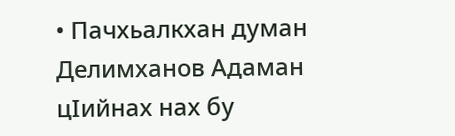• Пачхьалкхан думан Делимханов Адаман цIийнах нах бу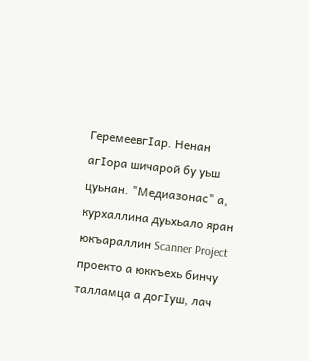ГеремеевгIар. Ненан агIора шичарой бу уьш цуьнан. "Медиазонас" а, курхаллина дуьхьало яран юкъараллин Scanner Project проекто а юккъехь бинчу талламца а догIуш, лач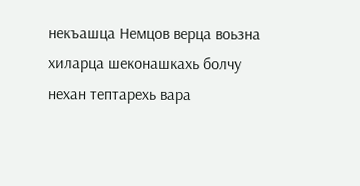некъашца Немцов верца воьзна хиларца шеконашкахь болчу нехан тептарехь вара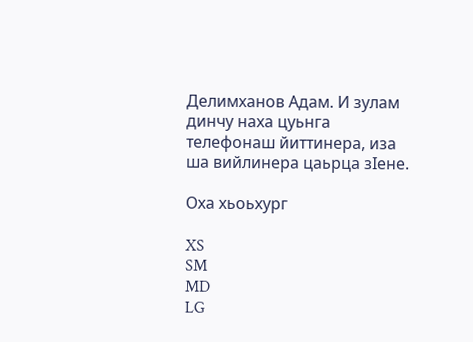Делимханов Адам. И зулам динчу наха цуьнга телефонаш йиттинера, иза ша вийлинера цаьрца зIене.

Оха хьоьхург

XS
SM
MD
LG